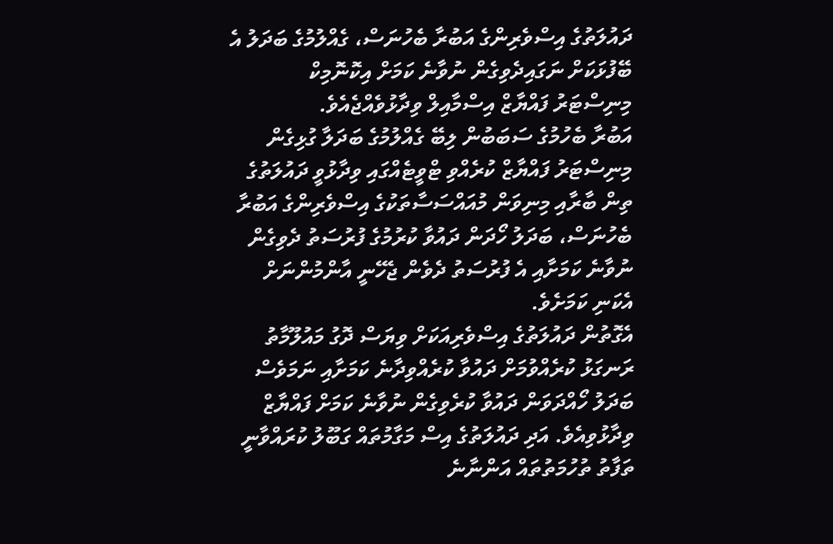ދައުލަތުގެ އިސްވެރިންގެ އަބުރާ ބެހުނަސް، ގެއްލުމުގެ ބަދަލު އެ ބޭފުޅަކަށް ނަގައިދެވިގެން ނުވާނެ ކަމަށް އިކޮނޮމިކް މިނިސްޓަރު ފައްޔާޒް އިސްމާއިލް ވިދާޅުވެއްޖެއެވެ.
އަބުރާ ބެހުމުގެ ސަބަބުން ލިބޭ ގެއްލުމުގެ ބަދަލާ ގުޅިގެން މިނިސްޓަރު ފައްޔާޒް ކުރެއްވި ޓްވީޓެއްގައި ވިދާޅުވީ ދައުލަތުގެ ތިން ބާރާއި މިނިވަން މުއައްސަސާތަކުގެ އިސްވެރިންގެ އަބުރާ ބެހުނަސް، ބަދަލު ހޯދަން ދައުވާ ކުރުމުގެ ފުރުސަތު ދެވިގެން ނުވާނެ ކަމަށާއި އެ ފުރުސަތު ދެވެން ޖެހޭނީ އާންމުންނަށް އެކަނި ކަމަށެވެ.
އެގޮތުން ދައުލަތުގެ އިސްވެރިއަކަށް ވިޔަސް ދޮގު މައުލޫމާތު ރަނގަޅު ކުރެއްވުމަށް ދައުވާ ކުރެއްވިދާނެ ކަމަށާއި ނަމަވެސް ބަދަލު ހޯއްދަވަން ދައުވާ ކުރެވިގެން ނުވާނެ ކަމަށް ފައްޔާޒް ވިދާޅުވިއެވެ. އަދި ދައުލަތުގެ އިސް މަގާމުތައް ގަބޫލު ކުރައްވާނީ ތަފާތު ތުހުމަތުތައް އަންނާނެ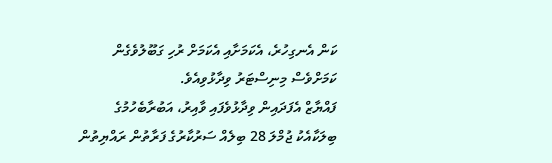ކަން އެނގިހުރެ، އެކަމަށާއި އެކަމަށް ރުހި ގަބޫލުވެގެން ކަމަށްވެސް މިނިސްޓަރު ވިދާޅުވިއެވެ.
ފައްޔާޒް އެފަދައިން ވިދާޅުވެފައި ވާއިރު، އަބުރާބެހުމުގެ ބިލަކާއެކު ޖުމްލަ 28 ބިލެއް ސަރުކާރުގެ ފަރާތުން ރައްޔިތުން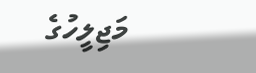މަޖިލީހުގެ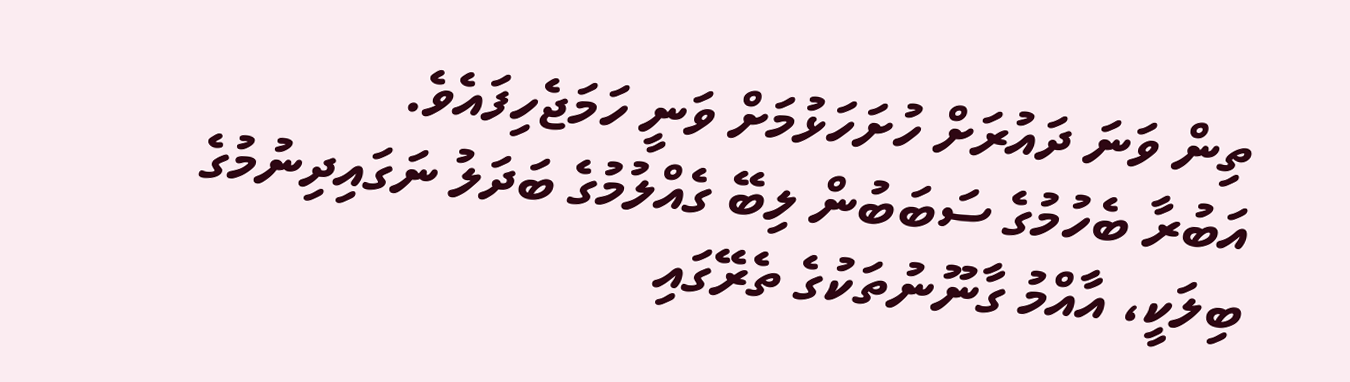ތިން ވަނަ ދައުރަށް ހުށަހަޅުމަށް ވަނީ ހަމަޖެހިފައެވެ.
އަބުރާ ބެހުމުގެ ސަބަބުން ލިބޭ ގެއްލުމުގެ ބަދަލު ނަގައިދިނުމުގެ ބިލަކީ، އާއްމު ގާނޫނުތަކުގެ ތެރޭގައި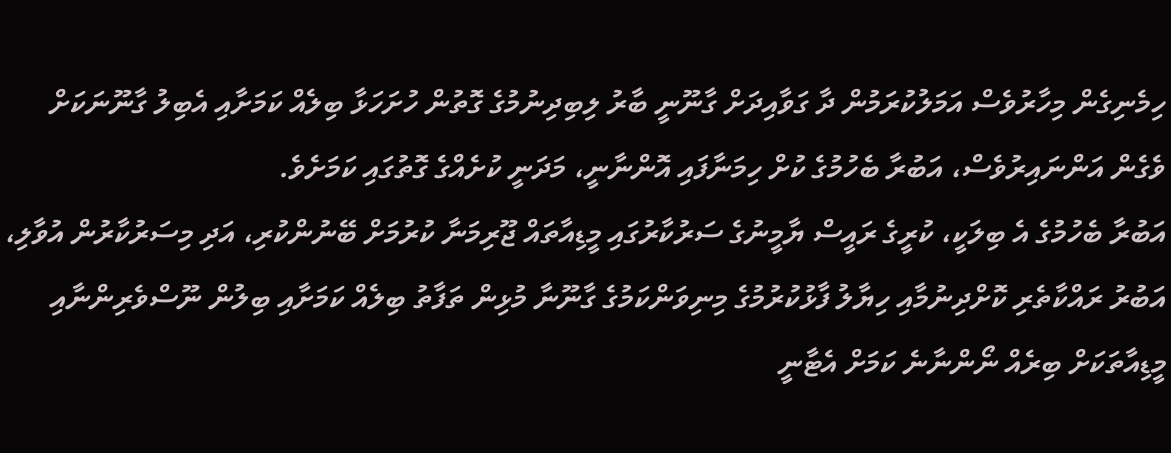ހިމެނިގެން މިހާރުވެސް އަމަލުކުރަމުން ދާ ގަވާއިދަށް ގާނޫނީ ބާރު ލިބިދިނުމުގެ ގޮތުން ހުށަހަޅާ ބިލެއް ކަމަށާއި އެބިލު ގާނޫނަކަށް ވެގެން އަންނައިރުވެސް، އަބުރާ ބެހުމުގެ ކުށް ހިމަނާފައި އޮންނާނީ، މަދަނީ ކުށެއްގެ ގޮތުގައި ކަމަށެވެ.
އަބުރާ ބެހުމުގެ އެ ބިލަކީ، ކުރީގެ ރައީސް ޔާމީނުގެ ސަރުކާރުގައި މީޑިއާތައް ޖޫރިމަނާ ކުރުމަށް ބޭނުންކުރި، އަދި މިސަރުކާރުން އުވާލި، އަބުރު ރައްކާތެރި ކޮށްދިނުމާއި ހިޔާލު ފާޅުކުރުމުގެ މިނިވަންކަމުގެ ގާނޫނާ މުޅިން ތަފާތު ބިލެއް ކަމަށާއި ބިލުން ނޫސްވެރިންނާއި މީޑިއާތަކަށް ބިރެއް ނޯންނާނެ ކަމަށް އެޓާނީ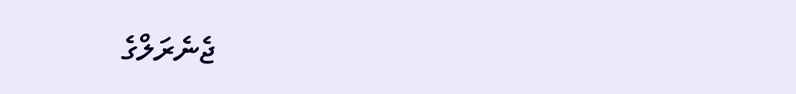ޖެނެރަލްގެ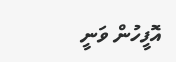އޮފީހުން ވަނީ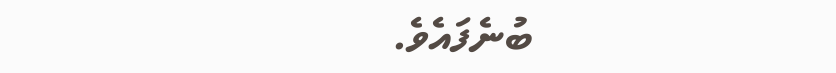ބުނެފައެވެ.